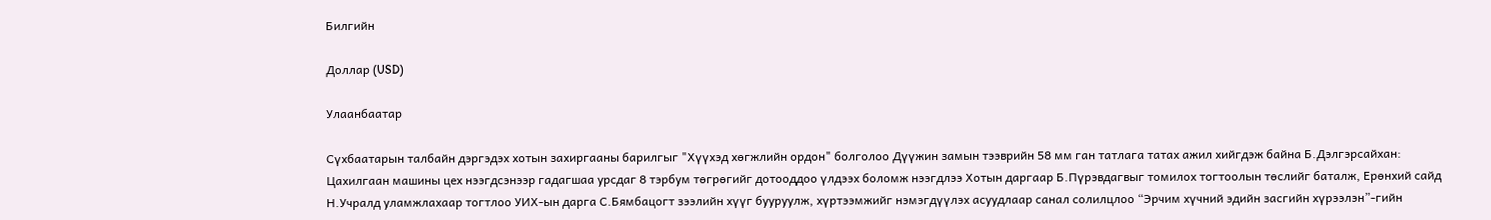Билгийн

Доллар (USD)

Улаанбаатар

Сүхбаатарын талбайн дэргэдэх хотын захиргааны барилгыг "Хүүхэд хөгжлийн ордон" болголоо Дүүжин замын тээврийн 58 мм ган татлага татах ажил хийгдэж байна Б.Дэлгэрсайхан: Цахилгаан машины цех нээгдсэнээр гадагшаа урсдаг 8 тэрбум төгрөгийг дотооддоо үлдээх боломж нээгдлээ Хотын даргаар Б.Пүрэвдагвыг томилох тогтоолын төслийг баталж, Ерөнхий сайд Н.Учралд уламжлахаар тогтлоо УИХ-ын дарга С.Бямбацогт зээлийн хүүг бууруулж, хүртээмжийг нэмэгдүүлэх асуудлаар санал солилцлоо “Эрчим хүчний эдийн засгийн хүрээлэн”-гийн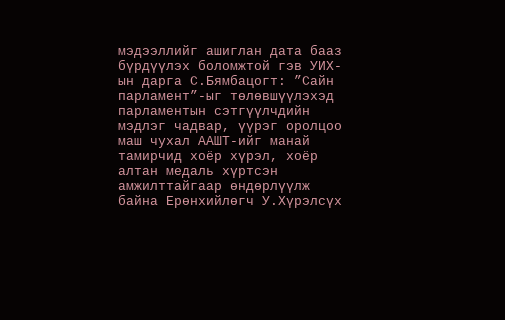мэдээллийг ашиглан дата бааз бүрдүүлэх боломжтой гэв УИХ-ын дарга С.Бямбацогт: ”Сайн парламент”-ыг төлөвшүүлэхэд парламентын сэтгүүлчдийн мэдлэг чадвар, үүрэг оролцоо маш чухал ААШТ-ийг манай тамирчид хоёр хүрэл, хоёр алтан медаль хүртсэн амжилттайгаар өндөрлүүлж байна Ерөнхийлөгч У.Хүрэлсүх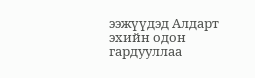ээжүүдэд Алдарт эхийн одон гардууллаа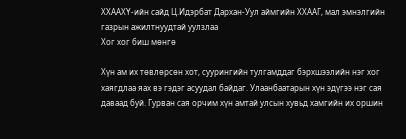ХХААХҮ-ийн сайд Ц.Идэрбат Дархан-Уул аймгийн ХХААГ, мал эмнэлгийн газрын ажилтнуудтай уулзлаа
Хог хог биш мөнгө

Хүн ам их төвлөрсөн хот, суурингийн тулгамддаг бэрхшээлийн нэг хог хаягдлаа яах вэ гэдэг асуудал байдаг. Улаанбаатарын хүн эдүгээ нэг сая даваад буй. Гурван сая орчим хүн амтай улсын хувьд хамгийн их оршин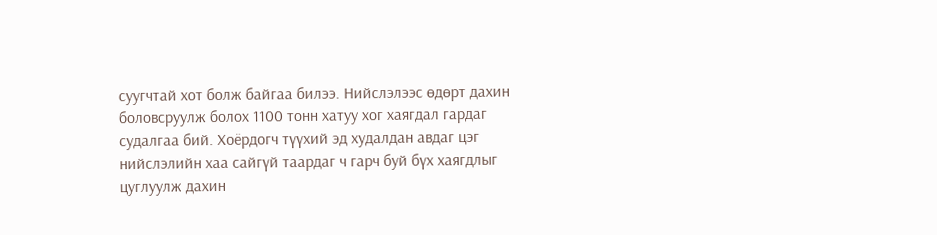суугчтай хот болж байгаа билээ. Нийслэлээс өдөрт дахин боловсруулж болох 1100 тонн хатуу хог хаягдал гардаг судалгаа бий. Хоёрдогч түүхий эд худалдан авдаг цэг нийслэлийн хаа сайгүй таардаг ч гарч буй бүх хаягдлыг цуглуулж дахин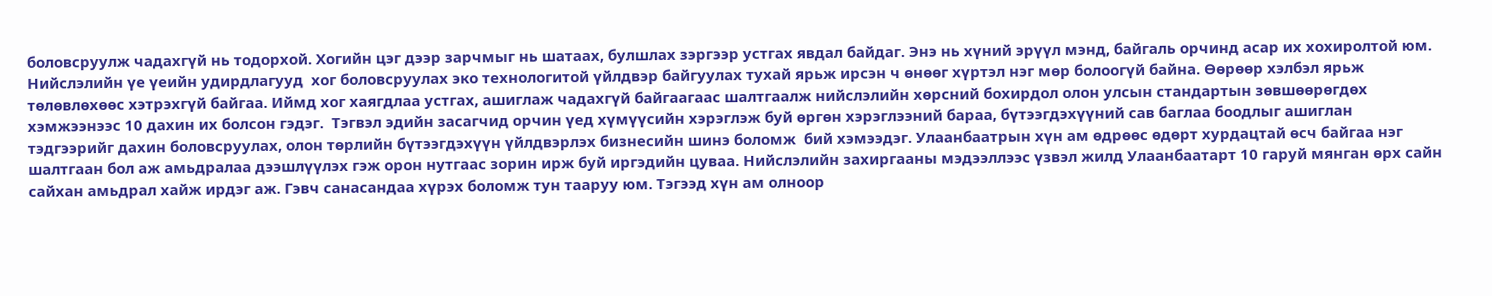боловсруулж чадахгүй нь тодорхой. Хогийн цэг дээр зарчмыг нь шатаах, булшлах зэргээр устгах явдал байдаг. Энэ нь хүний эрүүл мэнд, байгаль орчинд асар их хохиролтой юм. Нийслэлийн үе үеийн удирдлагууд  хог боловсруулах эко технологитой үйлдвэр байгуулах тухай ярьж ирсэн ч өнөөг хүртэл нэг мөр болоогүй байна. Өөрөөр хэлбэл ярьж төлөвлөхөөс хэтрэхгүй байгаа. Иймд хог хаягдлаа устгах, ашиглаж чадахгүй байгаагаас шалтгаалж нийслэлийн хөрсний бохирдол олон улсын стандартын зөвшөөрөгдөх хэмжээнээс 10 дахин их болсон гэдэг.  Тэгвэл эдийн засагчид орчин үед хүмүүсийн хэрэглэж буй өргөн хэрэглээний бараа, бүтээгдэхүүний сав баглаа боодлыг ашиглан тэдгээрийг дахин боловсруулах, олон төрлийн бүтээгдэхүүн үйлдвэрлэх бизнесийн шинэ боломж  бий хэмээдэг. Улаанбаатрын хүн ам өдрөөс өдөрт хурдацтай өсч байгаа нэг шалтгаан бол аж амьдралаа дээшлүүлэх гэж орон нутгаас зорин ирж буй иргэдийн цуваа. Нийслэлийн захиргааны мэдээллээс үзвэл жилд Улаанбаатарт 10 гаруй мянган өрх сайн сайхан амьдрал хайж ирдэг аж. Гэвч санасандаа хүрэх боломж тун тааруу юм. Тэгээд хүн ам олноор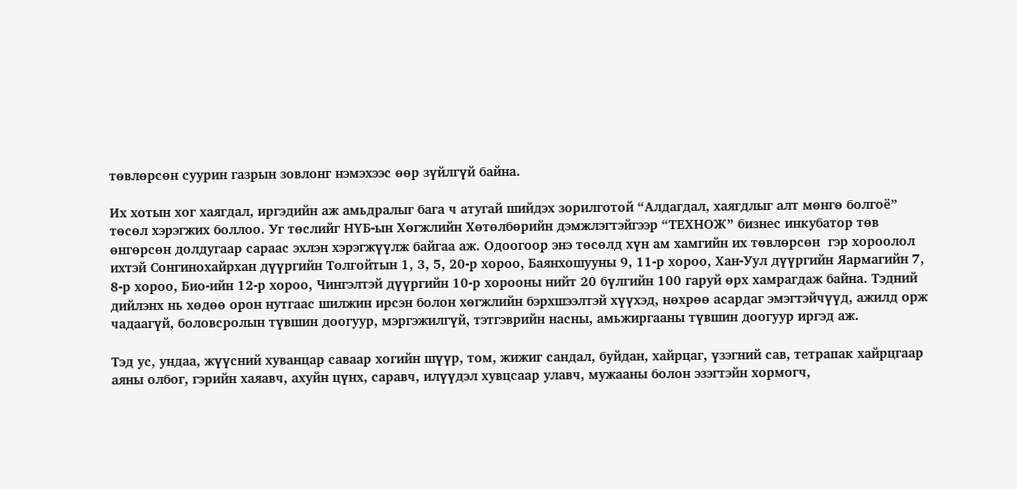төвлөрсөн суурин газрын зовлонг нэмэхээс өөр зүйлгүй байна.

Их хотын хог хаягдал, иргэдийн аж амьдралыг бага ч атугай шийдэх зорилготой “Алдагдал, хаягдлыг алт мөнгө болгоё” төсөл хэрэгжих боллоо. Уг төслийг НҮБ-ын Хөгжлийн Хөтөлбөрийн дэмжлэгтэйгээр “ТЕХНОЖ” бизнес инкубатор төв өнгөрсөн долдугаар сараас эхлэн хэрэгжүүлж байгаа аж. Одоогоор энэ төсөлд хүн ам хамгийн их төвлөрсөн  гэр хороолол ихтэй Сонгинохайрхан дүүргийн Толгойтын 1, 3, 5, 20-р хороо, Баянхошууны 9, 11-р хороо, Хан-Уул дүүргийн Яармагийн 7, 8-р хороо, Био-ийн 12-р хороо, Чингэлтэй дүүргийн 10-р хорооны нийт 20 бүлгийн 100 гаруй өрх хамрагдаж байна. Тэдний дийлэнх нь хөдөө орон нутгаас шилжин ирсэн болон хөгжлийн бэрхшээлтэй хүүхэд, нөхрөө асардаг эмэгтэйчүүд, ажилд орж чадаагүй, боловсролын түвшин доогуур, мэргэжилгүй, тэтгэврийн насны, амьжиргааны түвшин доогуур иргэд аж.

Тэд ус, ундаа, жүүсний хуванцар саваар хогийн шүүр, том, жижиг сандал, буйдан, хайрцаг, үзэгний сав, тетрапак хайрцгаар аяны олбог, гэрийн хаяавч, ахуйн цүнх, саравч, илүүдэл хувцсаар улавч, мужааны болон эзэгтэйн хормогч,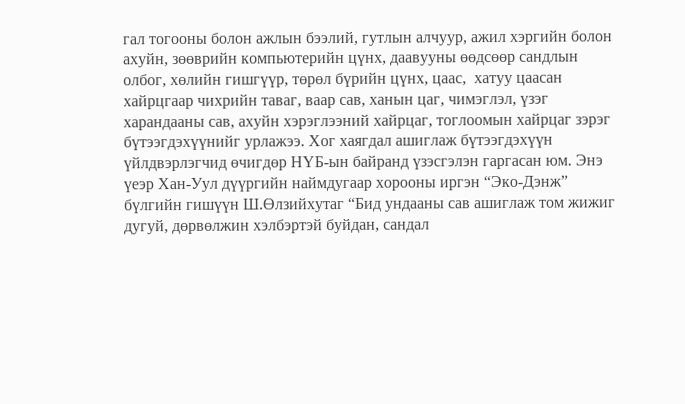гал тогооны болон ажлын бээлий, гутлын алчуур, ажил хэргийн болон ахуйн, зөөврийн компьютерийн цүнх, даавууны өөдсөөр сандлын олбог, хөлийн гишгүүр, төрөл бүрийн цүнх, цаас,  хатуу цаасан хайрцгаар чихрийн таваг, ваар сав, ханын цаг, чимэглэл, үзэг харандааны сав, ахуйн хэрэглээний хайрцаг, тоглоомын хайрцаг зэрэг бүтээгдэхүүнийг урлажээ. Хог хаягдал ашиглаж бүтээгдэхүүн үйлдвэрлэгчид өчигдөр НҮБ-ын байранд үзэсгэлэн гаргасан юм. Энэ үеэр Хан-Уул дүүргийн наймдугаар хорооны иргэн “Эко-Дэнж” бүлгийн гишүүн Ш.Өлзийхутаг “Бид ундааны сав ашиглаж том жижиг дугуй, дөрвөлжин хэлбэртэй буйдан, сандал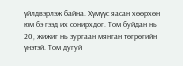үйлдвэрлэж байна. Хүмүүс яасан хөөрхөн юм бэ гээд их сонирхдог. Том буйдан нь 20, жижиг нь зургаан мянган төгрөгийн үнэтэй. Том дугуй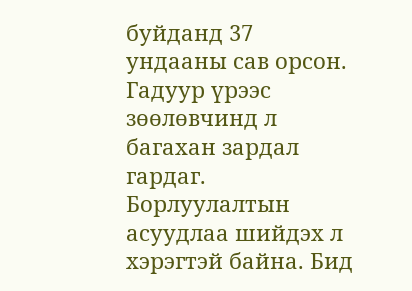буйданд 37 ундааны сав орсон. Гадуур үрээс зөөлөвчинд л багахан зардал гардаг. Борлуулалтын асуудлаа шийдэх л хэрэгтэй байна. Бид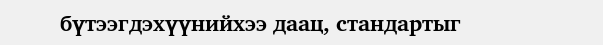бүтээгдэхүүнийхээ даац, стандартыг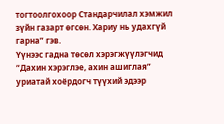тогтоолгохоор Стандарчилал хэмжил зүйн газарт өгсөн. Хариу нь удахгүй гарна” гэв.
Үүнээс гадна төсөл хэрэгжүүлэгчид “Дахин хэрэглэе, ахин ашиглая” уриатай хоёрдогч түүхий эдээр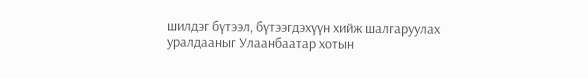шилдэг бүтээл, бүтээгдэхүүн хийж шалгаруулах уралдааныг Улаанбаатар хотын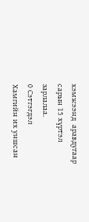хэмжээнд  аравдугаар сарын 15 хүртэл зарлалаа.
0 Сэтгэгдэл
Хамгийн их уншсан